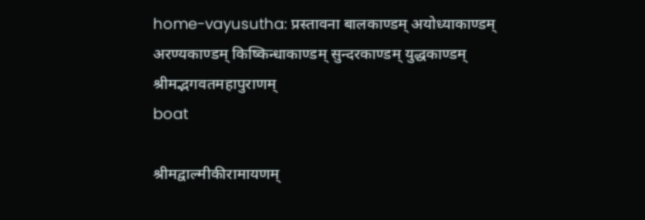home-vayusutha: प्रस्तावना बालकाण्डम् अयोध्याकाण्डम् अरण्यकाण्डम् किष्किन्धाकाण्डम् सुन्दरकाण्डम् युद्धकाण्डम् श्रीमद्भगवतमहापुराणम्
boat

श्रीमद्वाल्मीकीरामायणम्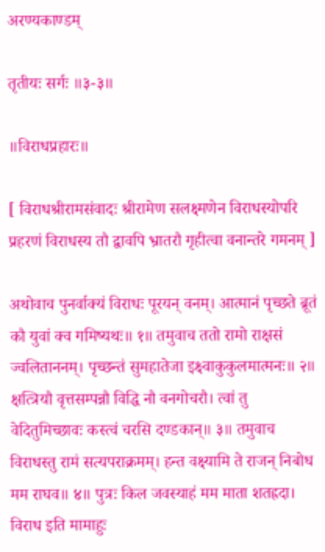अरण्यकाण्डम्

तृतीयः सर्गः ॥३-३॥

॥विराधप्रहारः॥

[ विराधश्रीरामसंवादः श्रीरामेण सलक्ष्मणेन विराधस्योपरि प्रहरणं विराधस्य तौ द्वावपि भ्रातरौ गृहीत्वा वनान्तरे गमनम् ]

अथोवाच पुनर्वाक्यं विराधः पूरयन् वनम्। आत्मानं पृच्छते ब्रूतं कौ युवां क्व गमिष्यथः॥ १॥ तमुवाच ततो रामो राक्षसं ज्वलिताननम्। पृच्छन्तं सुमहातेजा इक्ष्वाकुकुलमात्मनः॥ २॥ क्षत्त्रियौ वृत्तसम्पन्नौ विद्धि नौ वनगोचरौ। त्वां तु वेदितुमिच्छावः कस्त्वं चरसि दण्डकान्॥ ३॥ तमुवाच विराधस्तु रामं सत्यपराक्रमम्। हन्त वक्ष्यामि ते राजन् निबोध मम राघव॥ ४॥ पुत्रः किल जवस्याहं मम माता शतह्रदा। विराध इति मामाहुः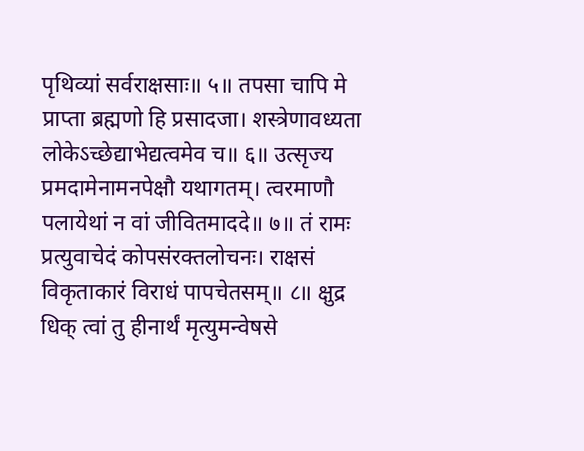पृथिव्यां सर्वराक्षसाः॥ ५॥ तपसा चापि मे प्राप्ता ब्रह्मणो हि प्रसादजा। शस्त्रेणावध्यता लोकेऽच्छेद्याभेद्यत्वमेव च॥ ६॥ उत्सृज्य प्रमदामेनामनपेक्षौ यथागतम्। त्वरमाणौ पलायेथां न वां जीवितमाददे॥ ७॥ तं रामः प्रत्युवाचेदं कोपसंरक्तलोचनः। राक्षसं विकृताकारं विराधं पापचेतसम्॥ ८॥ क्षुद्र धिक् त्वां तु हीनार्थं मृत्युमन्वेषसे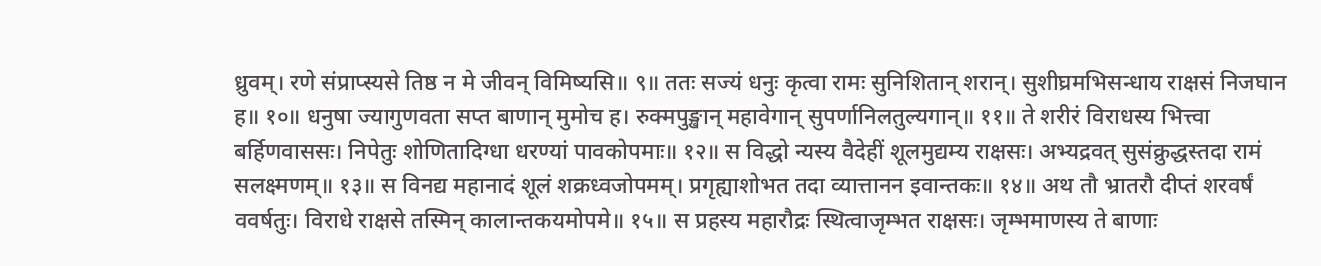ध्रुवम्। रणे संप्राप्स्यसे तिष्ठ न मे जीवन् विमिष्यसि॥ ९॥ ततः सज्यं धनुः कृत्वा रामः सुनिशितान् शरान्। सुशीघ्रमभिसन्धाय राक्षसं निजघान ह॥ १०॥ धनुषा ज्यागुणवता सप्त बाणान् मुमोच ह। रुक्मपुङ्खान् महावेगान् सुपर्णानिलतुल्यगान्॥ ११॥ ते शरीरं विराधस्य भित्त्वा बर्हिणवाससः। निपेतुः शोणितादिग्धा धरण्यां पावकोपमाः॥ १२॥ स विद्धो न्यस्य वैदेहीं शूलमुद्यम्य राक्षसः। अभ्यद्रवत् सुसंक्रुद्धस्तदा रामं सलक्ष्मणम्॥ १३॥ स विनद्य महानादं शूलं शक्रध्वजोपमम्। प्रगृह्याशोभत तदा व्यात्तानन इवान्तकः॥ १४॥ अथ तौ भ्रातरौ दीप्तं शरवर्षं ववर्षतुः। विराधे राक्षसे तस्मिन् कालान्तकयमोपमे॥ १५॥ स प्रहस्य महारौद्रः स्थित्वाजृम्भत राक्षसः। जृम्भमाणस्य ते बाणाः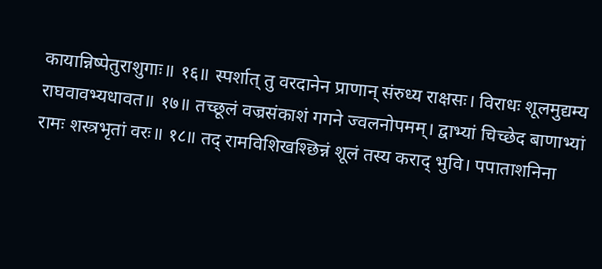कायान्निष्पेतुराशुगाः॥ १६॥ स्पर्शात् तु वरदानेन प्राणान् संरुध्य राक्षसः। विराधः शूलमुद्यम्य राघवावभ्यधावत॥ १७॥ तच्छूलं वज्रसंकाशं गगने ज्वलनोपमम्। द्वाभ्यां चिच्छेद बाणाभ्यां रामः शस्त्रभृतां वरः॥ १८॥ तद् रामविशिखश्छिन्नं शूलं तस्य कराद् भुवि। पपाताशनिना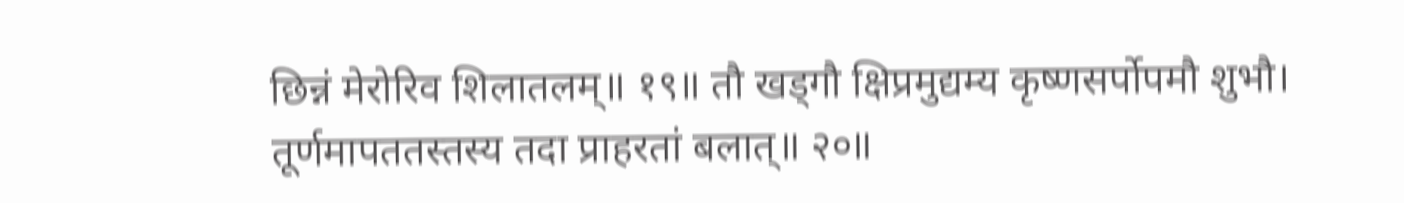छिन्नं मेरोरिव शिलातलम्॥ १९॥ तौ खड्गौ क्षिप्रमुद्यम्य कृष्णसर्पोपमौ शुभौ। तूर्णमापततस्तस्य तदा प्राहरतां बलात्॥ २०॥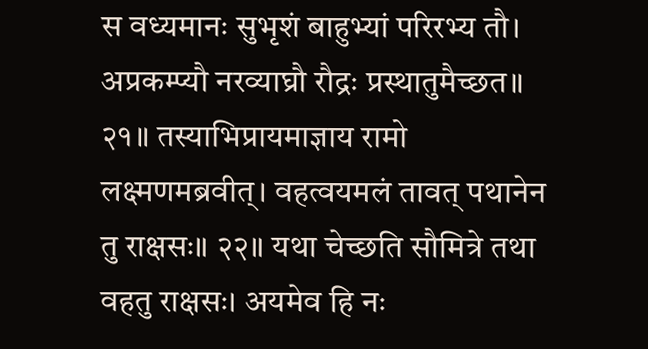स वध्यमानः सुभृशं बाहुभ्यां परिरभ्य तौ। अप्रकम्प्यौ नरव्याघ्रौ रौद्रः प्रस्थातुमैच्छत॥ २१॥ तस्याभिप्रायमाज्ञाय रामो लक्ष्मणमब्रवीत्। वहत्वयमलं तावत् पथानेन तु राक्षसः॥ २२॥ यथा चेच्छति सौमित्रे तथा वहतु राक्षसः। अयमेव हि नः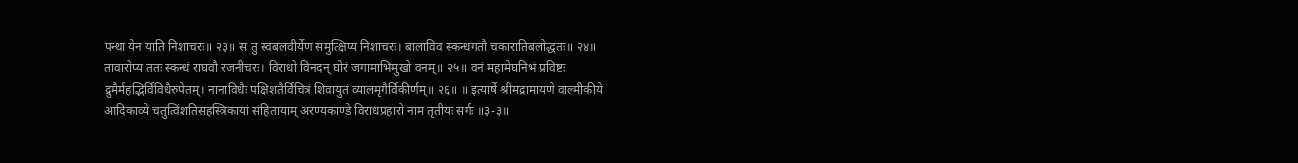पन्था येन याति निशाचरः॥ २३॥ स तु स्वबलवीर्येण समुत्क्षिप्य निशाचरः। बालाविव स्कन्धगतौ चकारातिबलोद्धतः॥ २४॥ तावारोप्य ततः स्कन्धं राघवौ रजनीचरः। विराधो विनदन् घोरं जगामाभिमुखो वनम्॥ २५॥ वनं महामेघनिभं प्रविष्टः द्रुमैर्महद्भिर्विविधैरुपेतम्। नानाविधैः पक्षिशतैर्विचित्रं शिवायुतं व्यालमृगैर्विकीर्णम्॥ २६॥ ॥ इत्यार्षे श्रीमद्रामायणे वाल्मीकीये आदिकाव्ये चतुत्विंशतिसहस्त्रिकायां संहितायाम् अरण्यकाण्डे विराधप्रहारो नाम तृतीयः सर्गः ॥३-३॥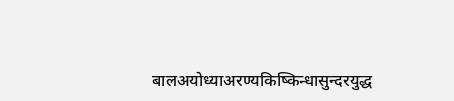बालअयोध्याअरण्यकिष्किन्धासुन्दरयुद्ध